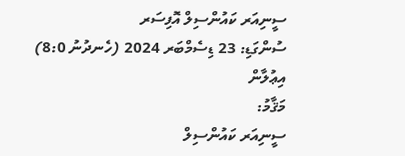ސީނިއަރ ކައުންސިލް އޮފިސަރ
ސުންގަޑި: 23 ޑިސެމްބަރ 2024 (ހެނދުނު 8:0)
އިޢުލާން
މަޤާމު:
ސީނިއަރ ކައުންސިލް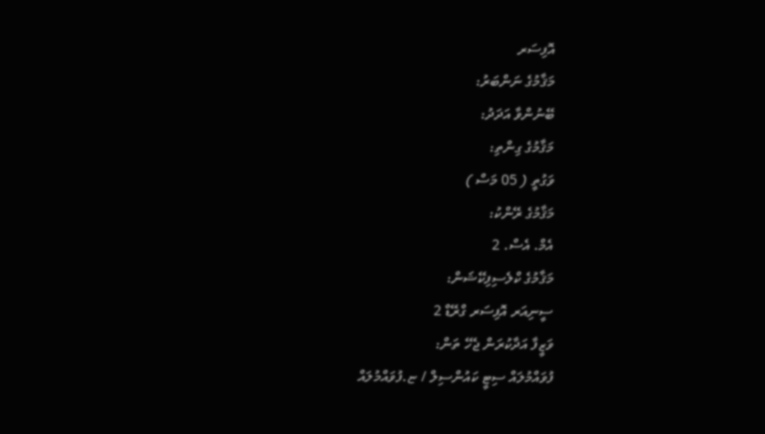އޮފިސަރ
މަޤާމުގެ ނަންބަރު:
ބޭނުންވާ އަދަދު:
މަޤާމުގެ ގިންތި:
ވަގުތީ ( 05 މަސް )
މަޤާމުގެ ރޭންކު:
އެމް. އެސް. 2
މަޤާމުގެ ކްލެސިފިކޭޝަން:
ސީނިއަރ އޮފިސަރ ގްރޭޑް 2
ވަޒީފާ އަދާކުރަން ޖެހޭ ތަން:
ފުވައްމުލައް ސިޓީ ކައުންސިލް / ޏ.ފުވައްމުލައް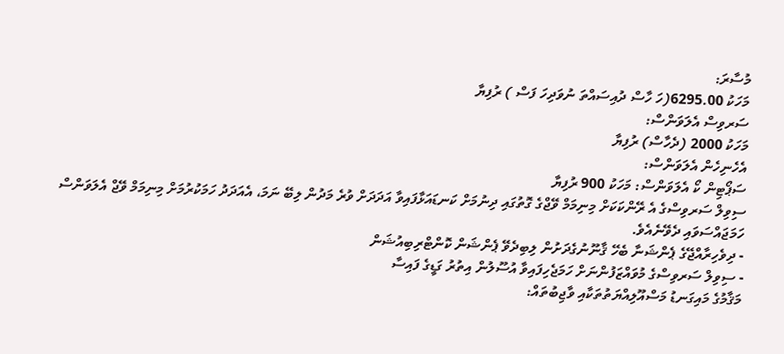މުސާރަ:
މަހަކު 6295.00(ހަ ހާސް ދުއިސައްތަ ނުވަދިހަ ފަސް ) ރުފިޔާ
ސަރވިސް އެލަވަންސް:
މަހަކު 2000 (ދެހާސް) ރުފިޔާ
އެހެނިހެން އެލަވަންސް:
ސަޕޯޓިން ކޯ އެލަވަންސް: މަހަކު 900 ރުފިޔާ
ސިވިލް ސަރވިސްގެ އެ ރޭންކަކަށް މިނިމަމް ވޭޖްގެ ގޮތުގައި ދިނުމަށް ކަނޑައަޅާފައިވާ އަދަދަށް ވުރެ މަދުން ލިބޭ ނަމަ، އެއަދަދު ހަމަކުރުމަށް މިނިމަމް ވޭޖް އެލަވަންސް ހަމަޖައްސަވައި ދެވޭނެއެވެ.
- ދިވެހިރާއްޖޭގެ ޕެންޝަނާ ބެހޭ ޤާނޫނުގެދަށުން ލިބިދެވޭ ޕެންޝަން ކޮންޓްރިބިއުޝަން
- ސިވިލް ސަރވިސްގެ މުވައްޒަފުންނަށް ހަމަޖެހިފައިވާ އުސޫލުން އިތުރު ގަޑީގެ ފައިސާ
މަޤާމުގެ މައިގަނޑު މަސްއޫލިއްޔަތުތަކާއި ވާޖިބުތައް: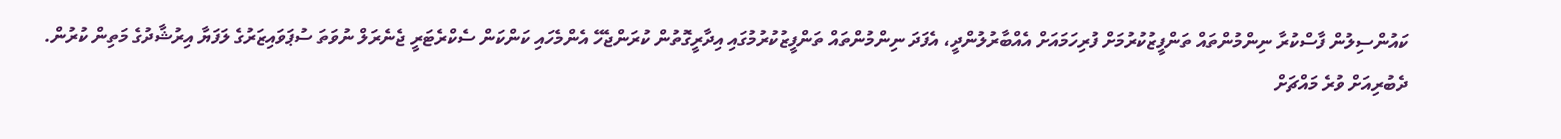ކައުންސިލުން ފާސްކުރާ ނިންމުންތައް ތަންފީޒުކުރުމަށް ފުރިހަމައަށް އެއްބާރުލުންދީ، އެފަދަ ނިންމުންތައް ތަންފީޒުކުރުމުގައި އިދާރީގޮތުން ކުރަންޖެހޭ އެންމެހައި ކަންކަން ސެކްރެޓަރީ ޖެނެރަލް ނުވަތަ ސުޕަވައިޒަރުގެ ލަފަޔާ އިރުޝާދުގެ މަތިން ކުރުން.
ދެބުރިއަށް ވުރެ މައްޗަށް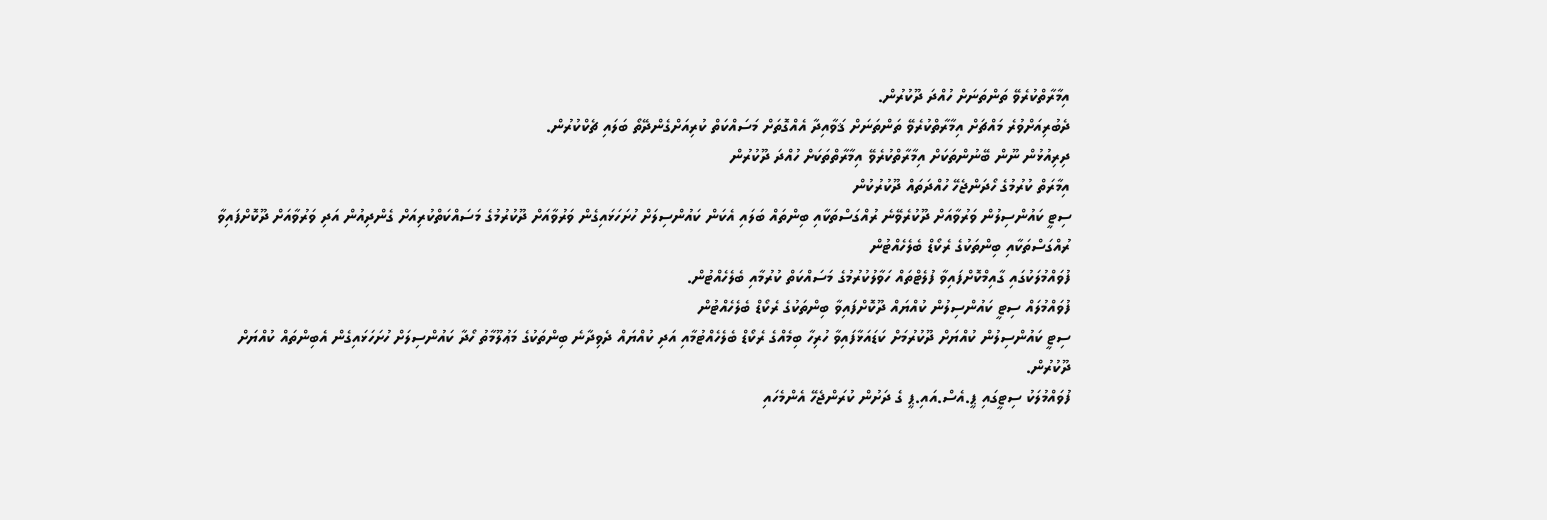އިމާރާތްކުރެވޭ ތަންތަނަށް ހުއްދަ ދޫކުރުން.
ދެބުރިއަށްވުރެ މައްޗަށް އިމާރާތްކުރެވޭ ތަންތަނަށް ޤަވާއިދާ އެއްގޮތަށް މަސައްކަތް ކުރިއަށްގެންދޭތޯ ބަލައި ޗެކްކުރުން.
ދިރިއުޅުން ނޫން ބޭނުންތަކަށް އިމާރާތްކުރެވޭ އިމާރާތްތަކަށް ހުއްދަ ދޫކުރުން
އިމާރަތް ކުރުމުގެ ހޯދަންޖެހޭ ހުއްދަތައް ދޫކުރުކުން
ސިޓީ ކައުންސިލުން ވަރުވާއަށް ދޫކުރެވޭނެ ރުއްގަސްތަކާއި ބިންތައް ބަލައި އެކަން ކައުންސިލަށް ހުށަހަޅައިގެން ވަރުވާއަށް ދޫކުރުމުގެ މަސައްކަތްކުރިއަށް ގެންދިއުން އަދި ވަރުވާއަށް ދޫކޮށްފައިވާ ރުއްގަސްތަކާއި ބިންތަކުގެ ރެކޯޑް ބެލެހެއްޓުން
ފުވައްމުލަކުގައި ގާއިމްކޮށްފައިވާ ފުލެޓްތައް ހަވާލުކުރުމުގެ މަސައްކަތް ކުރުމާއި ބެލެހެއްޓުން.
ފުވައްމުލައް ސިޓީ ކައުންސިލުން ކުއްޔައް ދޫކޮށްފައިވާ ބިންތަކުގެ ރެކޯޑް ބެލެހެއްޓުން
ސިޓީ ކައުންސިލުން ކުއްޔަށް ދޫކުރުމަށް ކަޑައަޅާފައިވާ ހުރިހާ ބިމެއްގެ ރެކޯޑް ބެލެހެއްޓުމާއި އަދި ކުއްޔައް ދެވިދާނެ ބިންތަކުގެ މަޢުލޫމާތު ހޯދާ ކައުންސިލަށް ހުށަހަޅައިގެން އެބިންތައް ކުއްޔަށް ދޫކުރުން.
ފުވައްމުލަކު ސިޓީގައި ޕީ.އެސް.އައި.ޕީ ގެ ދަށުން ކުރަންޖެހޭ އެންމެހައި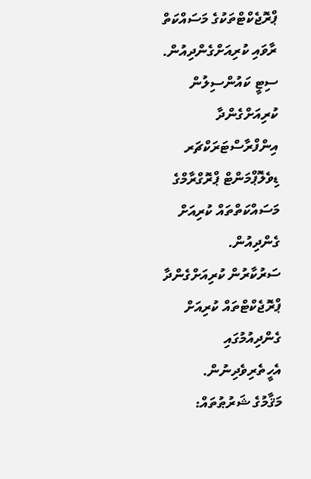ޕްރޮޖެކްޓްތަކުގެ މަސައްކަތް ރާވައި ކުރިއަށްގެންދިއުން.
ސިޓީ ކައުންސިލުން ކުރިއަށްގެންދާ އިންފްރާސްޓަރަކްޗަރ ޑިވެލޮޕްމަންޓް ޕްރޮގްރާމްގެ މަސައްކަތްތައް ކުރިއަށް ގެންދިއުން.
ސަރުކާރުން ކުރިއަށްގެންދާ ޕްރޮޖެކްޓްތައް ކުރިއަށް ގެންދިއުމުގައި އެހީތެރިވެދިނުން.
މަޤާމުގެ ޝަރުޠުތައް: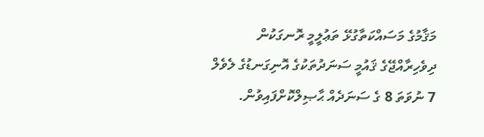މަޤާމުގެ މަސައްކަތާގުޅޭ ތަޢުލީމީ ރޮނގަކުން ދިވެހިރާއްޖޭގެ ޤައުމީ ސަނަދުތަކުގެ އޮނިގަނޑުގެ ލެވެލް 7 ނުވަތަ 8 ގެ ސަނަދެއް ޙާޞިލްކޮށްފައިވުން.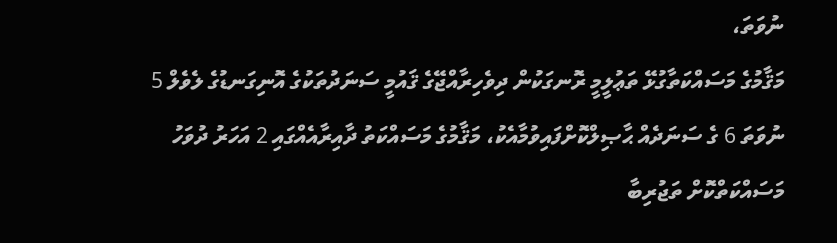ނުވަތަ،
މަޤާމުގެ މަސައްކަތާގުޅޭ ތަޢުލީމީ ރޮނގަކުން ދިވެހިރާއްޖޭގެ ޤައުމީ ސަނަދުތަކުގެ އޮނިގަނޑުގެ ލެވެލް 5 ނުވަތަ 6 ގެ ސަނަދެއް ޙާޞިލްކޮށްފައިވުމާއެކު، މަޤާމުގެ މަސައްކަތު ދާއިރާއެއްގައި 2 އަހަރު ދުވަހު މަސައްކަތްކޮށް ތަޖުރިބާ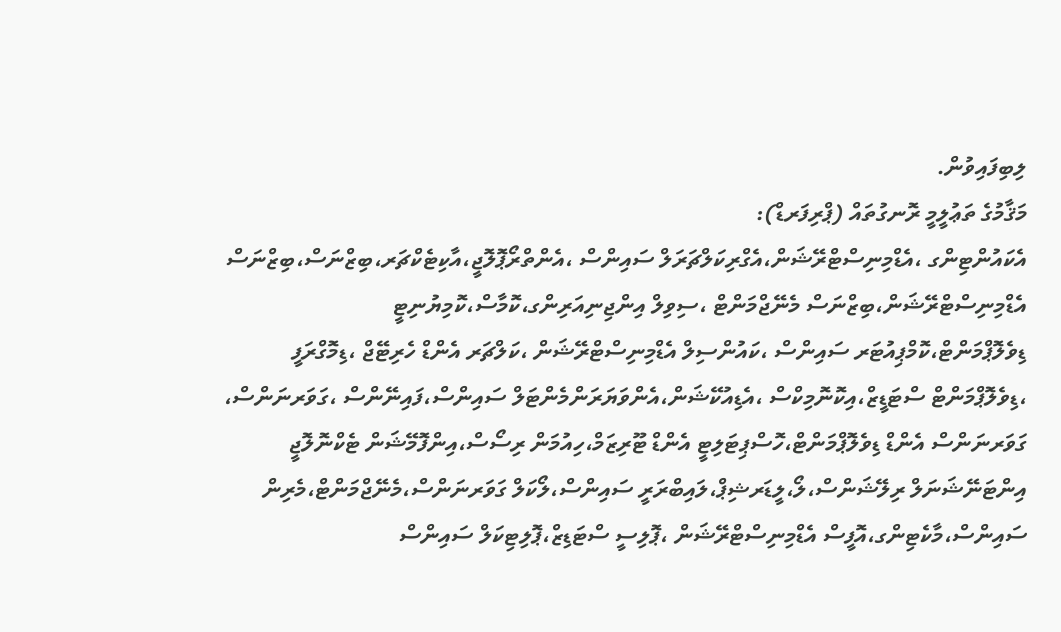ލިބިފައިވުން.
މަޤާމުގެ ތަޢުލީމީ ރޮނގުތައް (ޕްރިފަރޑް):
އެކައުންޓިންގ ،އެޑްމިނިސްޓްރޭޝަން،އެގްރިކަލްޗަރަލް ސައިންސް ،އެންތްރޯޕޮލޮޖީ،އާކިޓެކްޗަރ،ބިޒްނަސް،ބިޒްނަސް އެޑްމިނިސްޓްރޭޝަން،ބިޒްނަސް މެނޭޖްމަންޓް ،ސިވިލް އިންޖިނިއަރިންގ،ކޮމާސް،ކޮމިޔުނިޓީ ޑިވެލޮޕްމަންޓް،ކޮމްޕިއުޓަރ ސައިންސް ،ކައުންސިލް އެޑްމިނިސްޓްރޭޝަން ،ކަލްޗަރ އެންޑް ހެރިޓޭޖް ،ޑިމޮގްރަފީ ،ޑިވެލޮޕްމަންޓް ސްޓަޑީޒް،އިކޮނޮމިކްސް ،އެޑިއުކޭޝަން،އެންވަޔަރަންމެންޓަލް ސައިންސް،ފައިނޭންސް ،ގަވަރނަންސް،
ގަވަރނަންސް އެންޑް ޑިވެލޮޕްމަންޓް،ހޮސްޕިޓަލިޓީ އެންޑް ޓޫރިޒަމް،ހިއުމަން ރިސޯސް،އިންފޮމޭޝަން ޓެކްނޮލޮޖީ އިންޓަނޭޝަނަލް ރިލޭޝަންސް،ލޯ،ލީޑަރޝިޕް،ލައިބްރަރީ ސައިންސް،ލޯކަލް ގަވަރނަންސް،މެނޭޖްމަންޓް،މެރިން ސައިންސް،މާކެޓިންގ،އޮފީސް އެޑްމިނިސްޓްރޭޝަން ،ޕޮލިސީ ސްޓަޑިޒް،ޕޮލިޓިކަލް ސައިންސް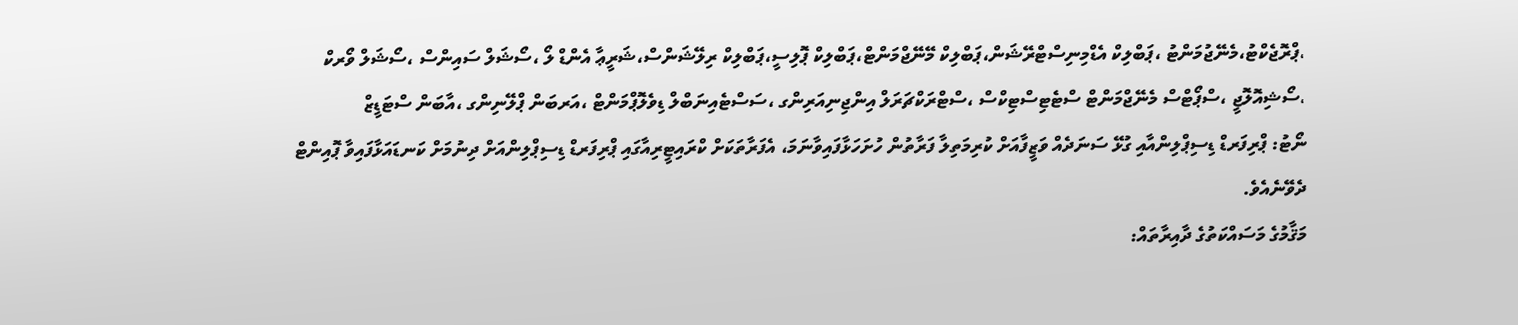،ޕްރޮޖެކްޓު،މެނޭޖުމަންޓު ،ޕަބްލިކް އެޑްމިނިސްޓްރޭޝަން،ޕަބްލިކް މޭނޭޖްމަންޓް،ޕަބްލިކް ޕޮލިސީ،ޕަބްލިކް ރިލޭޝަންސް،ޝަރީޢާ އެންޑް ލޯ ،ސޯޝަލް ސައިންސް ،ސޯޝަލް ވޯރކް ،ސޯޝިއޮލޮޖީ ،ސްޕޯޓްސް މެނޭޖްމަންޓް ސްޓެޓިސްޓިކްސް ،ސްޓްރަކްޗަރަލް އިންޖިނިއަރިންގ ،ސަސްޓެއިނަބްލް ޑިވެލޮޕްމަންޓް ،އަރބަން ޕްލޭނިންގ ،އާބަން ސްޓަޑީޒް
ނޯޓު: ޕްރިފަރޑް ޑިސިޕްލިންއާއި ގުޅޭ ސަނަދެއް ވަޒީފާއަށް ކުރިމަތިލާ ފަރާތުން ހުށަހަޅާފައިވާނަމަ، އެފަރާތަކަށް ކްރައިޓީރިއާގައި ޕްރިފަރޑް ޑިސިޕްލިންއަށް ދިނުމަށް ކަނޑައަޅާފައިވާ ޕޮއިންޓް ދެވޭނެއެވެ.
މަޤާމުގެ މަސައްކަތުގެ ދާއިރާތައް: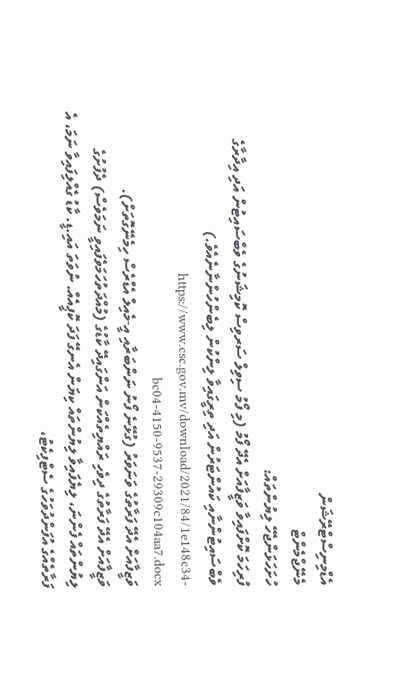އެޑްމިނިސްޓްރޭޝަން
މެނޭޖްމެންޓް
ހުށަހަޅަންޖެހޭ ލިޔުންތައް:
ފުރިހަމަ ކޮށްފައިވާ ވަޒީފާއަށް އެދޭ ފޯމު (މި ފޯމު ސިވިލް ސަރވިސް ކޮމިޝަނުގެ ވެބްސައިޓުން އަދި އިދާރާގެ ވެބްސައިޓުންނާއި ކައުންޓަރުން އަދި ތިރީގައިވާ ލިންކުން ލިބެންހުންނާނެއެވެ.) https://www.csc.gov.mv/download/2021/84/1e148c34-bc04-4150-9537-29309c104aa7.docx
ވަޒީފާއަށް އެދޭ ފަރާތުގެ ވަނަވަރު (ގުޅޭނެ ފޯނު ނަންބަރާއި އީ-މެއިލް އެޑްރެސް ހިމެނޭގޮތަށް).
ވަޒީފާއަށް އެދޭ ފަރާތުގެ ދިވެހި ރައްޔިތެއްކަން އަންގައިދޭ ކާޑުގެ (މުއްދަތުހަމަވެފައިވީ ނަމަވެސް) ދެފުށުގެ ލިޔުންތައް ފެންނަ، ލިޔެފައިވާ ލިޔުންތައް ކިޔަން އެނގޭ ފަދަ ކޮޕީއެއް. ނުވަތަ އައި.ޑީ. ކާޑު ގެއްލިފައިވާ ނަމަ، އެ ފަރާތެއްގެ އުފަންދުވަހުގެ ސެޓްފިކެޓު،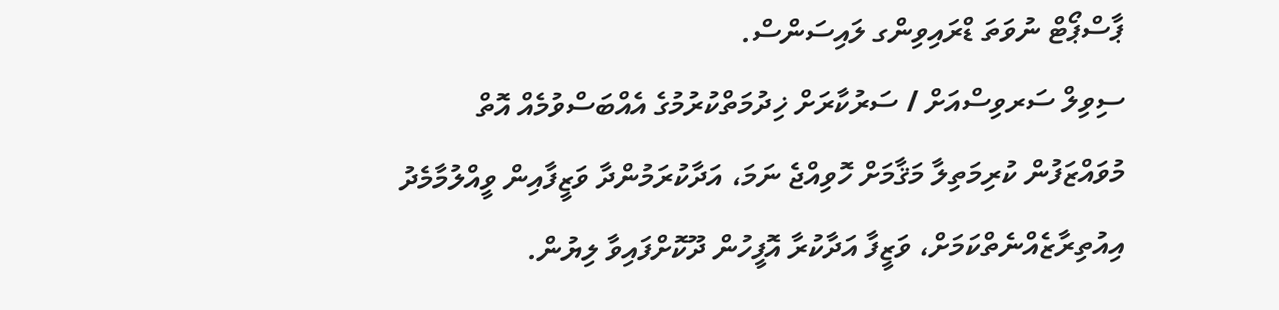ޕާސްޕޯޓް ނުވަތަ ޑްރައިވިންގ ލައިސަންސް.
ސިވިލް ސަރވިސްއަށް / ސަރުކާރަށް ޚިދުމަތްކުރުމުގެ އެއްބަސްވުމެއް އޮތް މުވައްޒަފުން ކުރިމަތިލާ މަޤާމަށް ހޮވިއްޖެ ނަމަ، އަދާކުރަމުންދާ ވަޒީފާއިން ވީއްލުމާމެދު އިއުތިރާޒެއްނެތްކަމަށް، ވަޒީފާ އަދާކުރާ އޮފީހުން ދޫކޮށްފައިވާ ލިޔުން.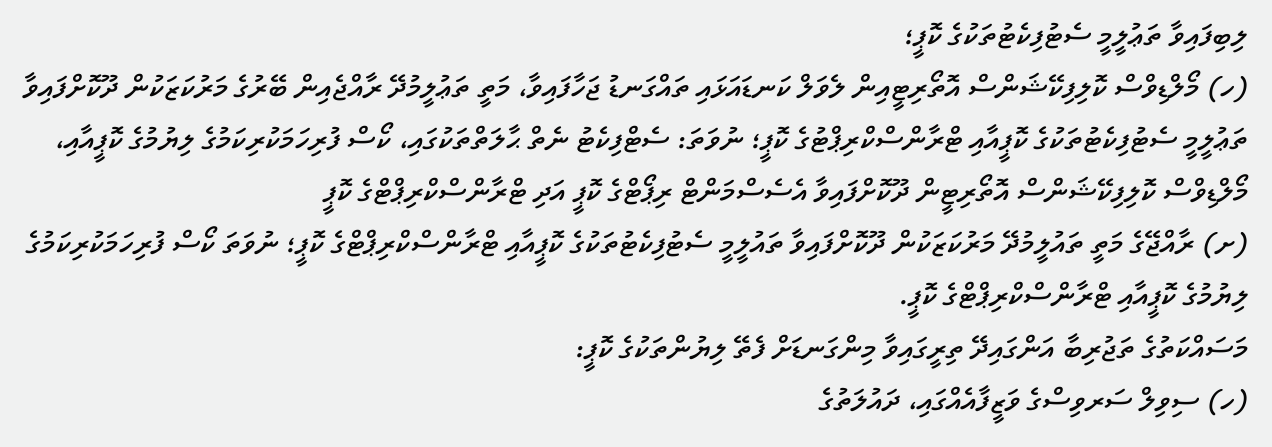ލިބިފައިވާ ތަޢުލީމީ ސެޓުފިކެޓުތަކުގެ ކޮޕީ؛
(ހ) މޯލްޑިވްސް ކޮލިފިކޭޝަންސް އޮތޯރިޓީއިން ލެވަލް ކަނޑައަޅައި ތައްގަނޑު ޖަހާފައިވާ، މަތީ ތަޢުލީމުދޭ ރާއްޖެއިން ބޭރުގެ މަރުކަޒަކުން ދޫކޮށްފައިވާ ތަޢުލީމީ ސެޓުފިކެޓުތަކުގެ ކޮޕީއާއި ޓްރާންސްކްރިޕްޓުގެ ކޮޕީ؛ ނުވަތަ: ސެޓްފިކެޓު ނެތް ޙާލަތްތަކުގައި، ކޯސް ފުރިހަމަކުރިކަމުގެ ލިޔުމުގެ ކޮޕީއާއި، މޯލްޑިވްސް ކޮލިފިކޭޝަންސް އޮތޯރިޓީން ދޫކޮށްފައިވާ އެސެސްމަންޓް ރިޕޯޓްގެ ކޮޕީ އަދި ޓްރާންސްކްރިޕްޓްގެ ކޮޕީ
(ށ) ރާއްޖޭގެ މަތީ ތައުލީމުދޭ މަރުކަޒަކުން ދޫކޮށްފައިވާ ތައުލީމީ ސެޓުފިކެޓުތަކުގެ ކޮޕީއާއި ޓްރާންސްކްރިޕްޓްގެ ކޮޕީ؛ ނުވަތަ ކޯސް ފުރިހަމަކުރިކަމުގެ ލިޔުމުގެ ކޮޕީއާއި ޓްރާންސްކްރިޕްޓްގެ ކޮޕީ.
މަސައްކަތުގެ ތަޖުރިބާ އަންގައިދޭ ތިރީގައިވާ މިންގަނޑަށް ފެތޭ ލިޔުންތަކުގެ ކޮޕީ:
(ހ) ސިވިލް ސަރވިސްގެ ވަޒީފާއެއްގައި، ދައުލަތުގެ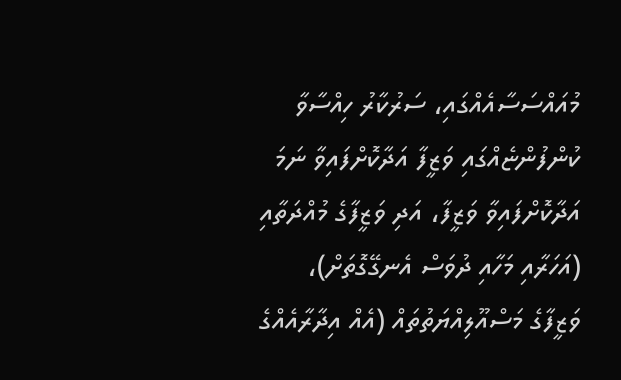މުއައްސަސާއެއްގައި، ސަރުކާރު ހިއްސާވާ ކުންފުންޏެއްގައި ވަޒީފާ އަދާކޮށްފައިވާ ނަމަ އަދާކޮށްފައިވާ ވަޒީފާ، އަދި ވަޒީފާގެ މުއްދަތާއި (އަހަރާއި މަހާއި ދުވަސް އެނގޭގޮތަށް)، ވަޒީފާގެ މަސްއޫލިއްޔަތުތައް (އެއް އިދާރާއެއްގެ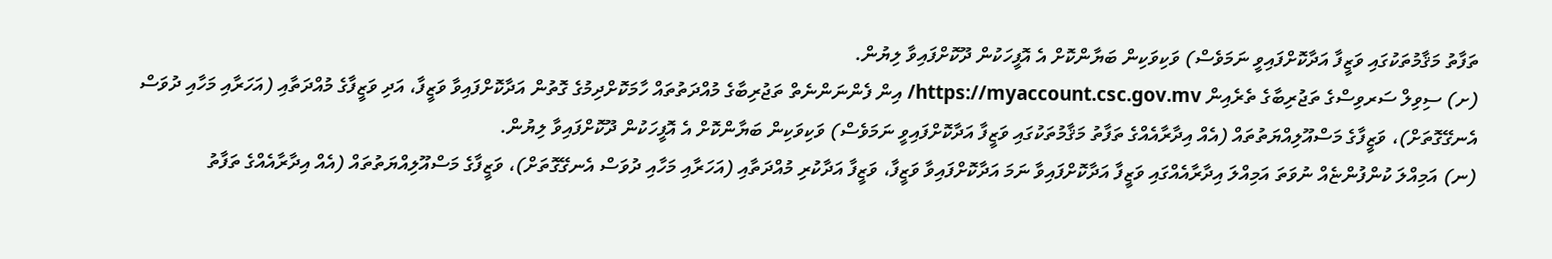ތަފާތު މަޤާމުތަކުގައި ވަޒީފާ އަދާކޮށްފައިވީ ނަމަވެސް) ވަކިވަކިން ބަޔާންކޮށް އެ އޮފީހަކުން ދޫކޮށްފައިވާ ލިޔުން.
(ށ) ސިވިލް ސަރވިސްގެ ތަޖުރިބާގެ ތެރެއިން https://myaccount.csc.gov.mv/ އިން ފެންނަންނެތް ތަޖުރިބާގެ މުއްދަތުތައް ހާމަކޮށްދިމުގެ ގޮތުން އަދާކޮށްފައިވާ ވަޒީފާ، އަދި ވަޒީފާގެ މުއްދަތާއި (އަހަރާއި މަހާއި ދުވަސް އެނގޭގޮތަށް)، ވަޒީފާގެ މަސްއޫލިއްޔަތުތައް (އެއް އިދާރާއެއްގެ ތަފާތު މަޤާމުތަކުގައި ވަޒީފާ އަދާކޮށްފައިވީ ނަމަވެސް) ވަކިވަކިން ބަޔާންކޮށް އެ އޮފީހަކުން ދޫކޮށްފައިވާ ލިޔުން.
(ނ) އަމިއްލަ ކުންފުންޏެއް ނުވަތަ އަމިއްލަ އިދާރާއެއްގައި ވަޒީފާ އަދާކޮށްފައިވާ ނަމަ އަދާކޮށްފައިވާ ވަޒީފާ، ވަޒީފާ އަދާކުރި މުއްދަތާއި (އަހަރާއި މަހާއި ދުވަސް އެނގޭގޮތަށް)، ވަޒީފާގެ މަސްއޫލިއްޔަތުތައް (އެއް އިދާރާއެއްގެ ތަފާތު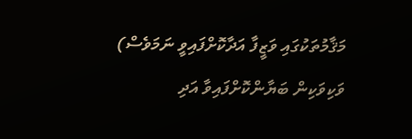މަޤާމުތަކުގައި ވަޒީފާ އަދާކޮށްފައިވީ ނަމަވެސް) ވަކިވަކިން ބަޔާންކޮށްފައިވާ އަދި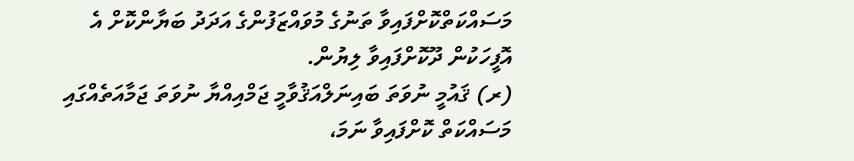މަސައްކަތްކޮށްފައިވާ ތަނުގެ މުވައްޒަފުންގެ އަދަދު ބަޔާންކޮށް އެ އޮފީހަކުން ދޫކޮށްފައިވާ ލިޔުން.
(ރ) ޤައުމީ ނުވަތަ ބައިނަލްއަޤުވާމީ ޖަމްއިއްޔާ ނުވަތަ ޖަމާއަތެއްގައި މަސައްކަތް ކޮށްފައިވާ ނަމަ،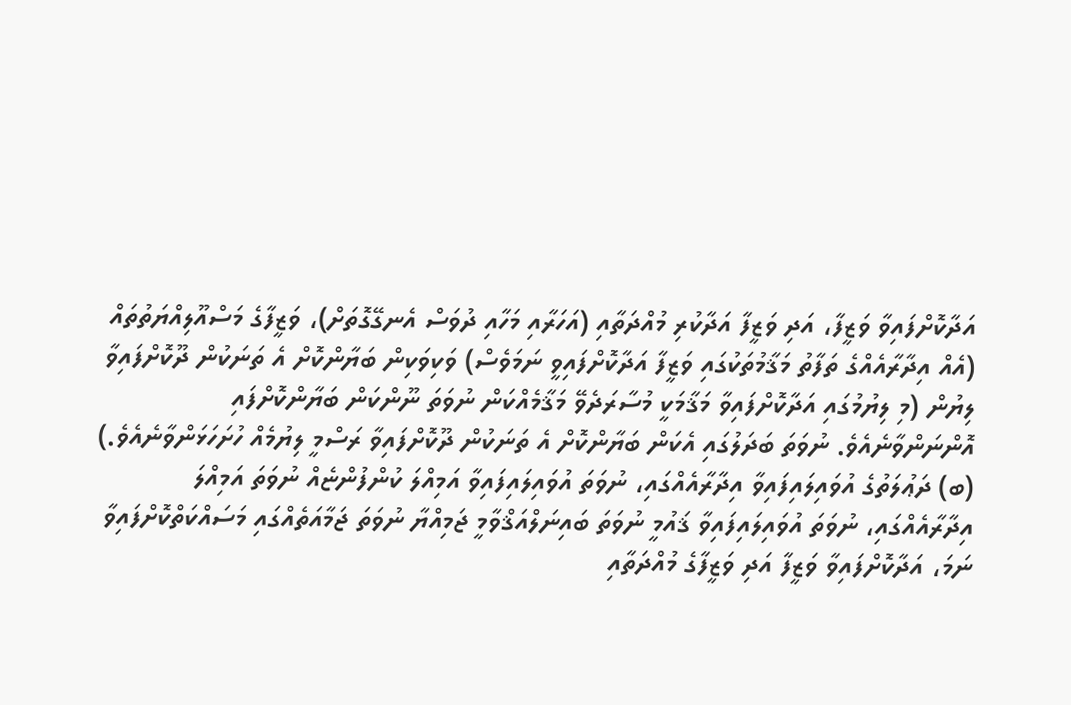އަދާކޮށްފައިވާ ވަޒީފާ، އަދި ވަޒީފާ އަދާކުރި މުއްދަތާއި (އަހަރާއި މަހާއި ދުވަސް އެނގޭގޮތަށް)، ވަޒީފާގެ މަސްއޫލިއްޔަތުތައް (އެއް އިދާރާއެއްގެ ތަފާތު މަޤާމުތަކުގައި ވަޒީފާ އަދާކޮށްފައިވީ ނަމަވެސް) ވަކިވަކިން ބަޔާންކޮށް އެ ތަނަކުން ދޫކޮށްފައިވާ ލިޔުން (މި ލިޔުމުގައި އަދާކޮށްފައިވާ މަޤާމަކީ މުސާރަދެވޭ މަޤާމެއްކަން ނުވަތަ ނޫންކަން ބަޔާންކޮށްފައި އޮންނަންވާނެއެވެ. ނުވަތަ ބަދަލުގައި އެކަން ބަޔާންކޮށް އެ ތަނަކުން ދޫކޮށްފައިވާ ރަސްމީ ލިޔުމެއް ހުށަހަޅަންވާނެއެވެ.)
(ބ) ދަޢުލަތުގެ އުވައިލައިފައިވާ އިދާރާއެއްގައި، ނުވަތަ އުވައިލައިފައިވާ އަމިއްލަ ކުންފުންޏެއް ނުވަތަ އަމިއްލަ އިދާރާއެއްގައި، ނުވަތަ އުވައިލައިފައިވާ ޤައުމީ ނުވަތަ ބައިނަލްއަޤްވާމީ ޖަމިއްޔާ ނުވަތަ ޖަމާއަތެއްގައި މަސައްކަތްކޮށްފައިވާ ނަމަ، އަދާކޮށްފައިވާ ވަޒީފާ އަދި ވަޒީފާގެ މުއްދަތާއި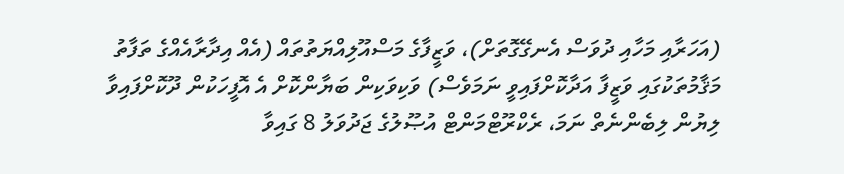(އަހަރާއި މަހާއި ދުވަސް އެނގޭގޮތަށް)، ވަޒީފާގެ މަސްއޫލިއްޔަތުތައް (އެއް އިދާރާއެއްގެ ތަފާތު މަޤާމުތަކުގައި ވަޒީފާ އަދާކޮށްފައިވީ ނަމަވެސް) ވަކިވަކިން ބަޔާންކޮށް އެ އޮފީހަކުން ދޫކޮށްފައިވާ ލިޔުން ލިބެންނެތް ނަމަ، ރެކްރޫޓްމަންޓް އުޞޫލުގެ ޖަދުވަލު 8 ގައިވާ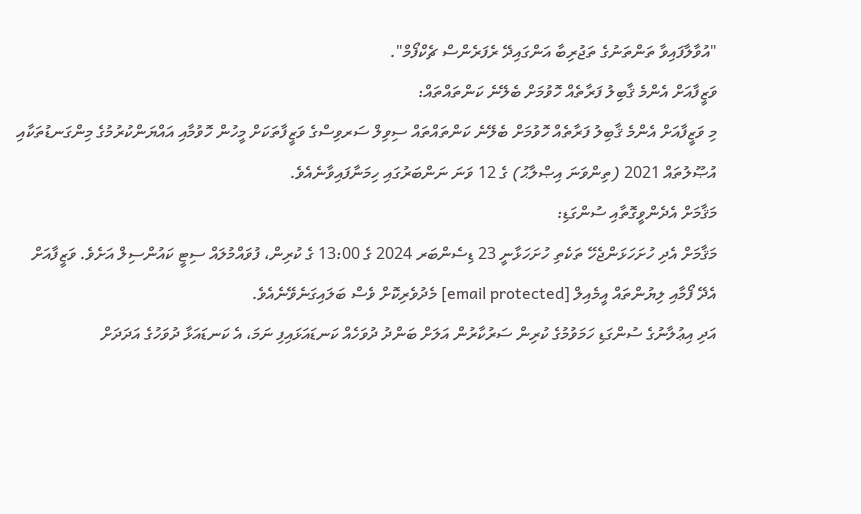"އުވާލާފައިވާ ތަންތަނުގެ ތަޖުރިބާ އަންގައިދޭ ރެފަރެންސް ޗެކްފޯމް".
ވަޒީފާއަށް އެންމެ ޤާބިލު ފަރާތެއް ހޮވުމަށް ބެލޭނެ ކަންތައްތައް:
މި ވަޒީފާއަށް އެންމެ ޤާބިލު ފަރާތެއް ހޮވުމަށް ބެލޭނެ ކަންތައްތައް ސިވިލް ސަރވިސްގެ ވަޒީފާތަކަށް މީހުން ހޮވުމާއި އައްޔަންކުރުމުގެ މިންގަނޑުތަކާއި އުޞޫލުތައް 2021 (ތިންވަނަ އިޞްލާޙު) ގެ 12 ވަނަ ނަންބަރުގައި ހިމަނާފައިވާނެއެވެ.
މަޤާމަށް އެދެންވީގޮތާއި ސުންގަޑި:
މަޤާމަށް އެދި ހުށަހަޅަންޖެހޭ ތަކެތި ހުށަހަޅާނީ 23 ޑިސެންބަރ 2024 ގެ 13:00 ގެ ކުރިން، ފުވައްމުލައް ސިޓީ ކައުންސިލް އަށެވެ. ވަޒީފާއަށް އެދޭ ފޯމާއި ލިޔުންތައް އީމެއިލް [email protected] މެދުވެރިކޮށް ވެސް ބަލައިގަނެވޭނެއެވެ.
އަދި އިޢުލާނުގެ ސުންގަޑި ހަމަވުމުގެ ކުރިން ސަރުކާރުން އަލަށް ބަންދު ދުވަހެއް ކަނޑައަޅައިފި ނަމަ، އެ ކަނޑައަޅާ ދުވަހުގެ އަދަދަށް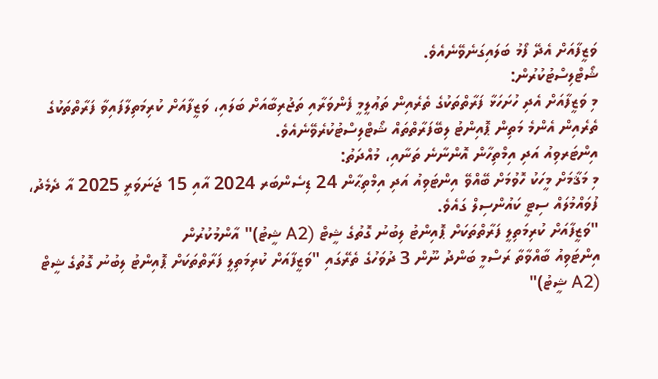ވަޒީފާއަށް އެދޭ ފޯމު ބަލައިގަނެވޭނެއެވެ.
ޝޯޓްލިސްޓުކުރުން:
މި ވަޒީފާއަށް އެދި ހުށަހަޅާ ފަރާތްތަކުގެ ތެރެއިން ތަޢުލީމީ ފެންވަރާއި ތަޖުރިބާއަށް ބަލައި، ވަޒީފާއަށް ކުރިމަތިލާފައިވާ ފަރާތްތަކުގެ ތެރެއިން އެންމެ މަތިން ޕޮއިންޓު ލިބޭފަރާތްތައް ޝޯޓްލިސްޓުކުރެވޭނެއެވެ.
އިންޓަރވިއު އަދި އިމްތިހާން އޮންނާނެ ތަނާއި، މުއްދަތު:
މި މަޤާމަށް މީހަކު ހޮވުމަށް ބޭއްވޭ އިންޓަވިއު އަދި އިމްތިޙާން 24 ޑިސެންބަރ 2024 އާއި 15 ޖަނަވަރީ 2025 އާ ދެމެދު، ފުވައްމުލައް ސިޓީ ކައުންސިލް ގައެވެ.
"ވަޒީފާއަށް ކުރިމަތިލީ ފަރާތްތަކަށް ޕޮއިންޓު ލިބުނު ގޮތުގެ ޝީޓް (A2 ޝީޓު)" އާންމުކުރުން
އިންޓަވިއު ބާއްވާތާ ރަސްމީ ބަންދު ނޫން 3 ދުވަހުގެ ތެރޭގައި "ވަޒީފާއަށް ކުރިމަތިލީ ފަރާތްތަކަށް ޕޮއިންޓު ލިބުނު ގޮތުގެ ޝީޓް (A2 ޝީޓު)"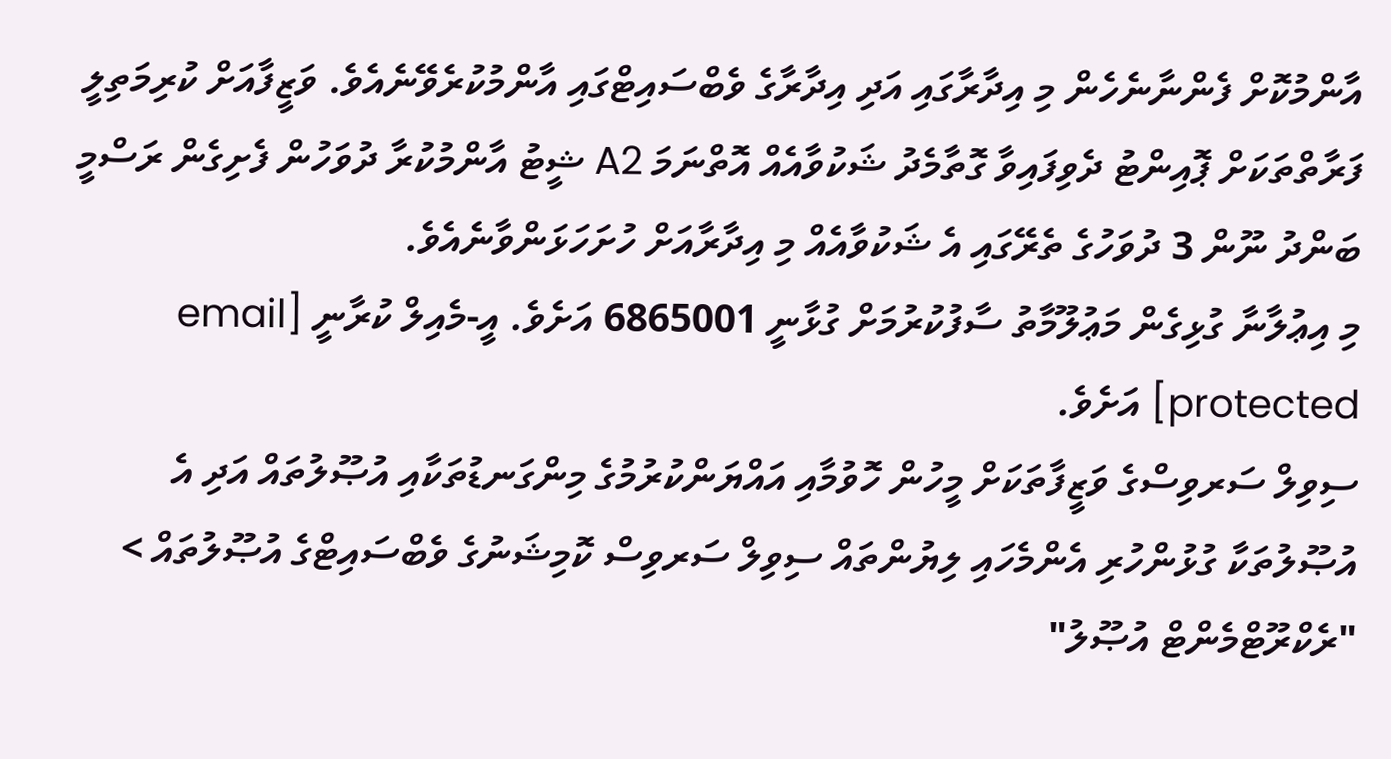އާންމުކޮށް ފެންނާނެހެން މި އިދާރާގައި އަދި އިދާރާގެ ވެބްސައިޓްގައި އާންމުކުރެވޭނެއެވެ. ވަޒީފާއަށް ކުރިމަތިލީ ފަރާތްތަކަށް ޕޮއިންޓު ދެވިފައިވާ ގޮތާމެދު ޝަކުވާއެއް އޮތްނަމަ A2 ޝީޓު އާންމުކުރާ ދުވަހުން ފެށިގެން ރަސްމީ ބަންދު ނޫން 3 ދުވަހުގެ ތެރޭގައި އެ ޝަކުވާއެއް މި އިދާރާއަށް ހުށަހަޅަންވާނެއެވެ.
މި އިޢުލާނާ ގުޅިގެން މަޢުލޫމާތު ސާފުކުރުމަށް ގުޅާނީ 6865001 އަށެވެ. އީ-މެއިލް ކުރާނީ [email protected] އަށެވެ.
ސިވިލް ސަރވިސްގެ ވަޒީފާތަކަށް މީހުން ހޮވުމާއި އައްޔަންކުރުމުގެ މިންގަނޑުތަކާއި އުޞޫލުތައް އަދި އެ އުޞޫލުތަކާ ގުޅުންހުރި އެންމެހައި ލިޔުންތައް ސިވިލް ސަރވިސް ކޮމިޝަނުގެ ވެބްސައިޓްގެ އުޞޫލުތައް > "ރެކްރޫޓްމެންޓް އުޞޫލު"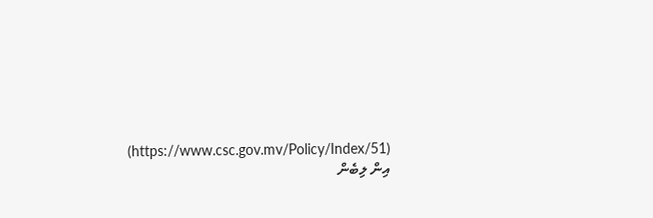(https://www.csc.gov.mv/Policy/Index/51) އިން ލިބެން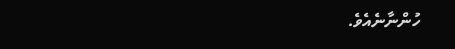ހުންނާނެއެވެ.